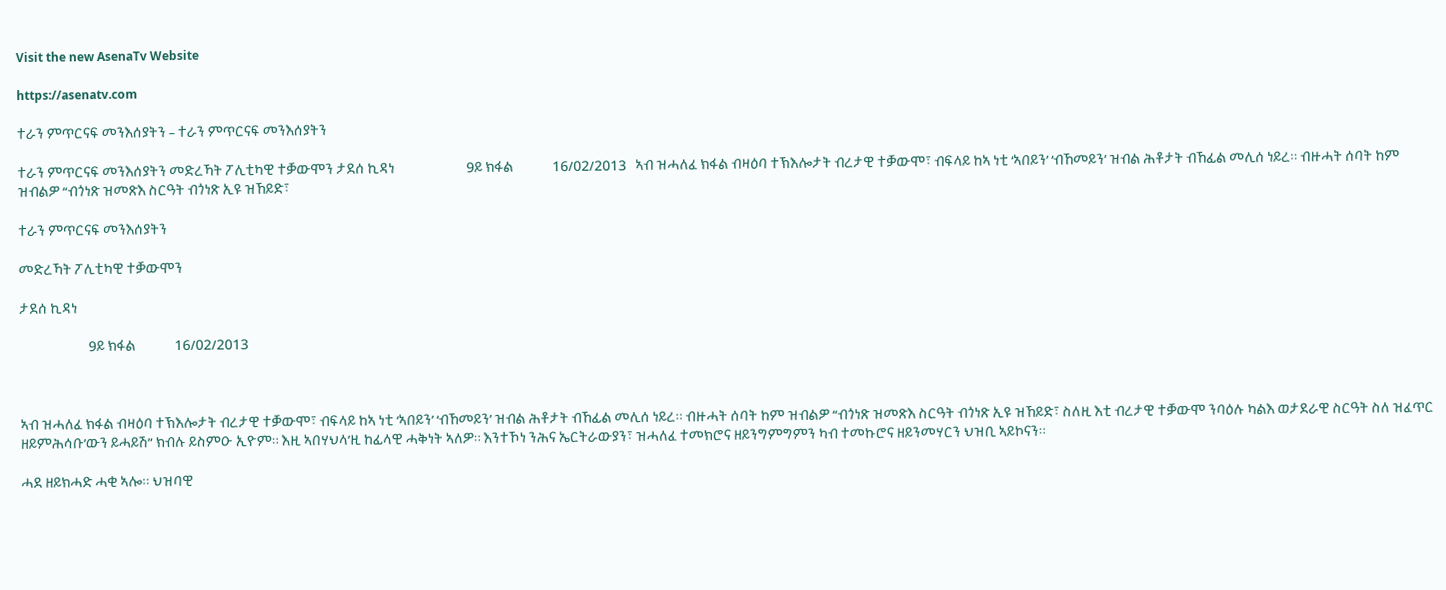Visit the new AsenaTv Website

https://asenatv.com

ተራን ምጥርናፍ መንእሰያትን – ተራን ምጥርናፍ መንእሰያትን

ተራን ምጥርናፍ መንእሰያትን መድረኻት ፖሊቲካዊ ተቓውሞን ታደሰ ኪዳነ                        9ይ ክፋል             16/02/2013   ኣብ ዝሓለፈ ክፋል ብዛዕባ ተኽእሎታት ብረታዊ ተቓውሞ፣ ብፍላይ ከኣ ነቲ ‘ኣበይን’ ‘ብኸመይን’ ዝብል ሕቶታት ብኸፊል መሊሰ ነይረ። ብዙሓት ሰባት ከም ዝብልዎ “ብጎነጽ ዝመጽእ ስርዓት ብጎነጽ ኢዩ ዝኸይድ፣

ተራን ምጥርናፍ መንእሰያትን

መድረኻት ፖሊቲካዊ ተቓውሞን

ታደሰ ኪዳነ

                       9ይ ክፋል             16/02/2013



ኣብ ዝሓለፈ ክፋል ብዛዕባ ተኽእሎታት ብረታዊ ተቓውሞ፣ ብፍላይ ከኣ ነቲ ‘ኣበይን’ ‘ብኸመይን’ ዝብል ሕቶታት ብኸፊል መሊሰ ነይረ። ብዙሓት ሰባት ከም ዝብልዎ “ብጎነጽ ዝመጽእ ስርዓት ብጎነጽ ኢዩ ዝኸይድ፣ ስለዚ እቲ ብረታዊ ተቓውሞ ንባዕሉ ካልእ ወታደራዊ ስርዓት ስለ ዝፈጥር ዘይምሕሳቡ’ውን ይሓይሽ” ክብሉ ይስምዑ ኢዮም። እዚ ኣበሃህላ’ዚ ከፊላዊ ሓቅነት ኣለዎ። እንተኾነ ንሕና ኤርትራውያን፣ ዝሓለፈ ተመክሮና ዘይንግምግምን ካብ ተመኩሮና ዘይንመሃርን ህዝቢ ኣይኮናን።

ሓደ ዘይክሓድ ሓቂ ኣሎ። ህዝባዊ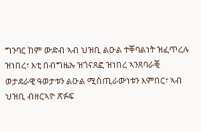ግንባር ከም ውድብ ኣብ ህዝቢ ልዑል ተቐባልነት ዝፈጥረሉ ዝነበረ፣ እቲ በብግዜኡ ዝጎናጸፎ ዝነበረ ኣንጸባራቒ ወታደራዊ ዓወታቱን ልዑል ሚስጢራውነቱን እምበር፣ ኣብ ህዝቢ ብዘርኣዮ ጽፉፍ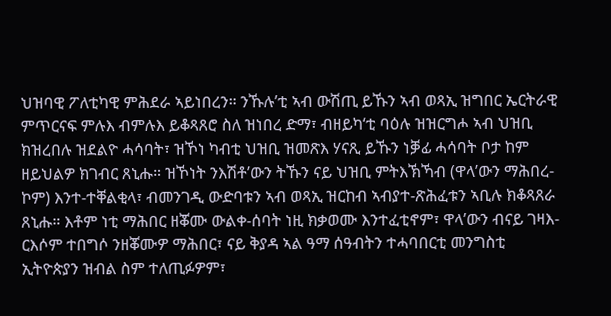ህዝባዊ ፖለቲካዊ ምሕደራ ኣይነበረን። ንኹሉ’ቲ ኣብ ውሽጢ ይኹን ኣብ ወጻኢ ዝግበር ኤርትራዊ ምጥርናፍ ምሉእ ብምሉእ ይቆጻጸሮ ስለ ዝነበረ ድማ፣ ብዘይካ‘ቲ ባዕሉ ዝዝርግሖ ኣብ ህዝቢ ክዝረበሉ ዝደልዮ ሓሳባት፣ ዝኾነ ካብቲ ህዝቢ ዝመጽእ ሃናጺ ይኹን ነቓፊ ሓሳባት ቦታ ከም ዘይህልዎ ክገብር ጸኒሑ። ዝኾነት ንእሽቶ’ውን ትኹን ናይ ህዝቢ ምትእኽኻብ (ዋላ’ውን ማሕበረ-ኮም) እንተ-ተቐልቂላ፣ ብመንገዲ ውድባቱን ኣብ ወጻኢ ዝርከብ ኣብያተ-ጽሕፈቱን ኣቢሉ ክቆጻጸራ ጸኒሑ። እቶም ነቲ ማሕበር ዘቖሙ ውልቀ-ሰባት ነዚ ክቃወሙ እንተፈቲኖም፣ ዋላ’ውን ብናይ ገዛእ-ርእሶም ተበግሶ ንዘቖሙዎ ማሕበር፣ ናይ ቅያዳ ኣል ዓማ ሰዓብትን ተሓባበርቲ መንግስቲ ኢትዮጵያን ዝብል ስም ተለጢፉዎም፣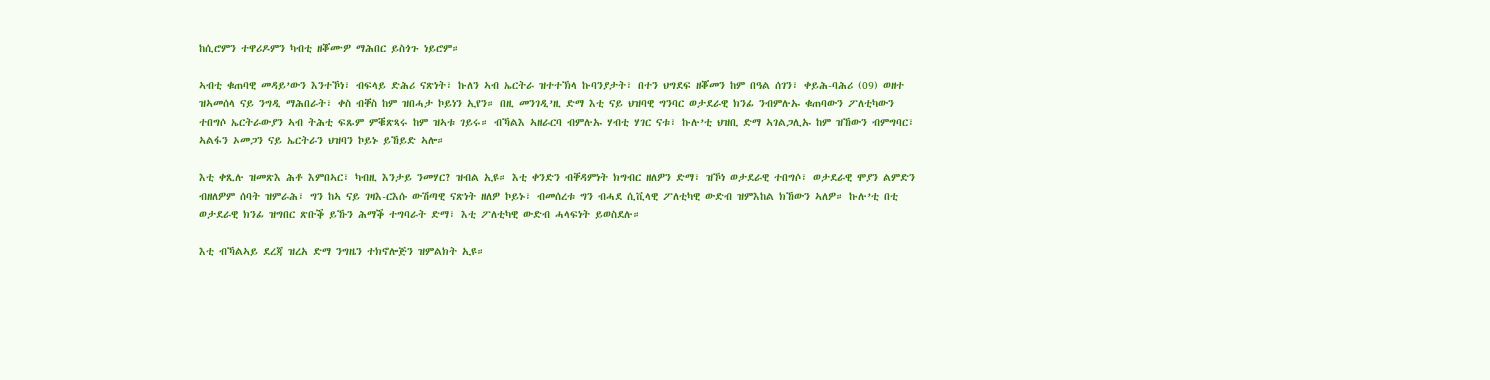ከሲሮምን ተዋሪዶምን ካብቲ ዘቖሙዎ ማሕበር ይስጎጉ ነይሮም።

ኣብቲ ቁጠባዊ መዳይ’ውን እንተኾነ፣ ብፍላይ ድሕሪ ናጽነት፣ ኩለን ኣብ ኤርትራ ዝተተኽላ ኩባንያታት፣ በተን ህግደፍ ዘቖመን ከም በዓል ሰገን፣ ቀይሕ-ባሕሪ (09) ወዘተ ዝኣመሰላ ናይ ንግዲ ማሕበራት፣ ቀስ ብቐስ ከም ዝበሓታ ኮይነን ኢየን። በዚ መንገዲ’ዚ ድማ እቲ ናይ ህዝባዊ ግንባር ወታደራዊ ክንፊ ንብምሉኡ ቁጠባውን ፖለቲካውን ተበግሶ ኤርትራውያን ኣብ ትሕቲ ፍጹም ምቑጽጻሩ ከም ዝኣቱ ገይሩ። ብኻልእ ኣዘራርባ ብምሉኡ ሃብቲ ሃገር ናቱ፣ ኩሉ’ቲ ህዝቢ ድማ ኣገልጋሊኡ ከም ዝኸውን ብምግባር፣ ኣልፋን ኦመጋን ናይ ኤርትራን ህዝባን ኮይኑ ይኸይድ ኣሎ።

እቲ ቀጺሉ ዝመጽእ ሕቶ እምበኣር፣ ካብዚ እንታይ ንመሃር? ዝብል ኢዩ። እቲ ቀንድን ብቐዳምነት ክግብር ዘለዎን ድማ፣ ዝኾነ ወታደራዊ ተበግሶ፣ ወታደራዊ ሞያን ልምድን ብዘለዎም ሰባት ዝምራሕ፣ ግን ከኣ ናይ ገዛእ-ርእሱ ውሽጣዊ ናጽነት ዘለዎ ኮይኑ፣ ብመሰረቱ ግን ብሓደ ሲቪላዊ ፖለቲካዊ ውድብ ዝምእከል ክኸውን ኣለዎ። ኩሉ’ቲ በቲ ወታደራዊ ክንፊ ዝግበር ጽቡቕ ይኹን ሕማቕ ተግባራት ድማ፣ እቲ ፖለቲካዊ ውድብ ሓላፍነት ይወስደሉ።

እቲ ብኻልኣይ ደረጃ ዝረአ ድማ ንግዜን ተክኖሎጅን ዝምልክት ኢዩ።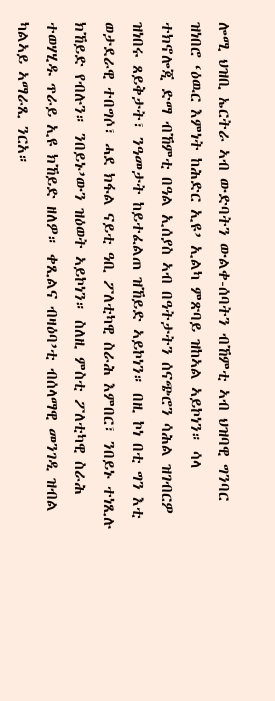ሎሚ ህዝቢ ኤርትራ ኣብ ውድባትን ውልቀ-ሰባትን ብኸምቲ ኣብ ህዝባዊ ግንባር ዝነበሮ ‘ዕዉር እምነት ከሕድር ኢዩ’ ኢልካ ምጽባይ ዝከኣል ኣይኮነን። ሳላ ተክኖሎጂ ድማ ብኸምቲ በዓል ኢሰያስ ኣብ በዓትታትን ሰናጭሮን ሳሕል ዝገብርዎ ዝነበሩ ጸይቅታት፣ ንዓመታት ከይተፈልጠ ዝኸይድ ኣይኮነን። በዚ ኮነ በቲ ግን እቲ ወታደራዊ ተበግሶ፣ ሓደ ክፋል ናይቲ ዓቢ ፖለቲካዊ ስራሕ እምበር፣ ንበይኑ ተነጺሉ ክኸይድ የብሉን። ንበይኑ’ውን ዝዕወት ኣይኮነን። ስለዚ ምስቲ ፖለቲካዊ ስራሕ ተወሃሂዱ ጥራይ ኢዩ ክኸይድ ዘለዎ። ቀጺልና ብዛዕባ’ቲ ብሰላማዊ መንገዲ ዝብል ካልኣይ ኣማራጺ ንርአ።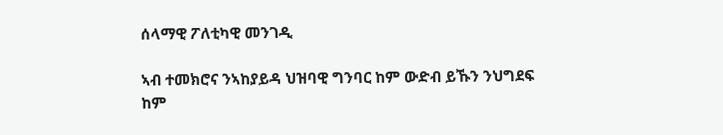ሰላማዊ ፖለቲካዊ መንገዲ

ኣብ ተመክሮና ንኣከያይዳ ህዝባዊ ግንባር ከም ውድብ ይኹን ንህግደፍ ከም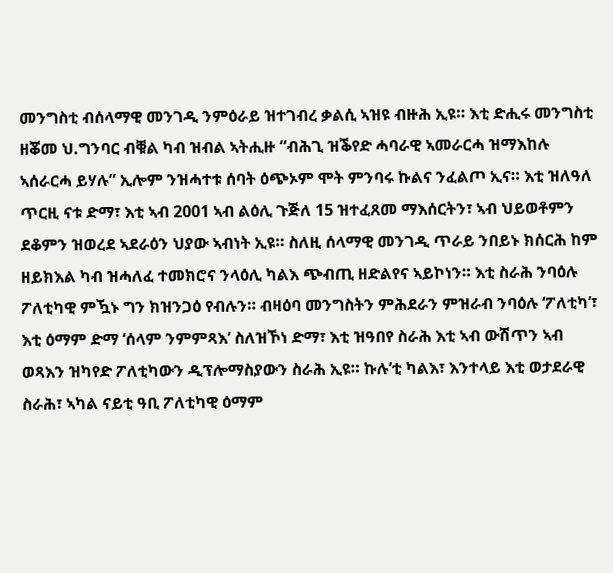መንግስቲ ብሰላማዊ መንገዲ ንምዕራይ ዝተገብረ ቃልሲ ኣዝዩ ብዙሕ ኢዩ። እቲ ድሒሩ መንግስቲ ዘቖመ ህ.ግንባር ብቑል ካብ ዝብል ኣትሒዙ “ብሕጊ ዝቕየድ ሓባራዊ ኣመራርሓ ዝማእከሉ ኣሰራርሓ ይሃሉ” ኢሎም ንዝሓተቱ ሰባት ዕጭኦም ሞት ምንባሩ ኩልና ንፈልጦ ኢና። እቲ ዝለዓለ ጥርዚ ናቱ ድማ፣ እቲ ኣብ 2001 ኣብ ልዕሊ ጉጅለ 15 ዝተፈጸመ ማእሰርትን፣ ኣብ ህይወቶምን ደቆምን ዝወረደ ኣደራዕን ህያው ኣብነት ኢዩ። ስለዚ ሰላማዊ መንገዲ ጥራይ ንበይኑ ክሰርሕ ከም ዘይክእል ካብ ዝሓለፈ ተመክሮና ንላዕሊ ካልእ ጭብጢ ዘድልየና ኣይኮነን። እቲ ስራሕ ንባዕሉ ፖለቲካዊ ምዃኑ ግን ክዝንጋዕ የብሉን። ብዛዕባ መንግስትን ምሕደራን ምዝራብ ንባዕሉ ‘ፖለቲካ’፣ እቲ ዕማም ድማ ‘ሰላም ንምምጻእ’ ስለዝኾነ ድማ፣ እቲ ዝዓበየ ስራሕ እቲ ኣብ ውሽጥን ኣብ ወጻእን ዝካየድ ፖለቲካውን ዲፕሎማስያውን ስራሕ ኢዩ። ኩሉ’ቲ ካልእ፣ እንተላይ እቲ ወታደራዊ ስራሕ፣ ኣካል ናይቲ ዓቢ ፖለቲካዊ ዕማም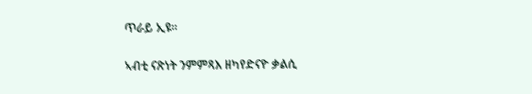ጥራይ ኢዩ።

ኣብቲ ናጽነት ንምምጻእ ዘካየድናዮ ቃልሲ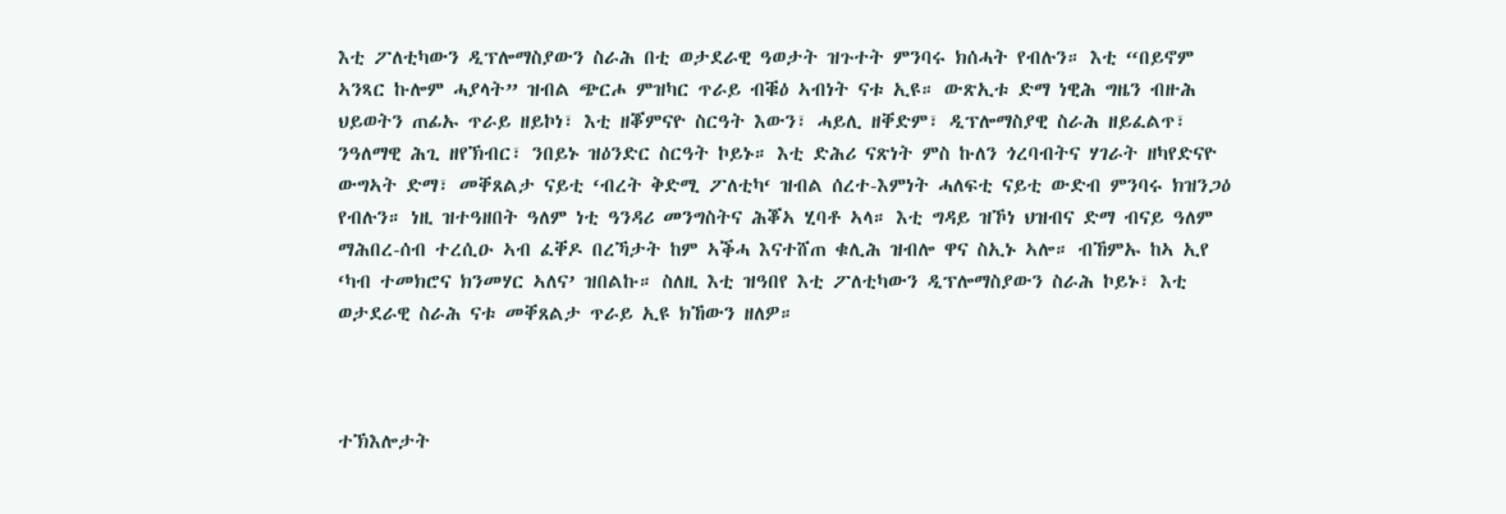እቲ ፖለቲካውን ዲፕሎማስያውን ስራሕ በቲ ወታደራዊ ዓወታት ዝጉተት ምንባሩ ክሰሓት የብሉን። እቲ “በይኖም ኣንጻር ኩሎም ሓያላት” ዝብል ጭርሖ ምዝካር ጥራይ ብቑዕ ኣብነት ናቱ ኢዩ። ውጽኢቱ ድማ ነዊሕ ግዜን ብዙሕ ህይወትን ጠፊኡ ጥራይ ዘይኮነ፣ እቲ ዘቖምናዮ ስርዓት እውን፣ ሓይሊ ዘቐድም፣ ዲፕሎማስያዊ ስራሕ ዘይፈልጥ፣ ንዓለማዊ ሕጊ ዘየኽብር፣ ንበይኑ ዝዕንድር ስርዓት ኮይኑ። እቲ ድሕሪ ናጽነት ምስ ኩለን ጎረባብትና ሃገራት ዘካየድናዮ ውግኣት ድማ፣ መቐጸልታ ናይቲ ‘ብረት ቅድሚ ፖለቲካ‘ ዝብል ሰረተ-እምነት ሓለፍቲ ናይቲ ውድብ ምንባሩ ክዝንጋዕ የብሉን። ነዚ ዝተዓዘበት ዓለም ነቲ ዓንዳሪ መንግስትና ሕቖኣ ሂባቶ ኣላ። እቲ ግዳይ ዝኾነ ህዝብና ድማ ብናይ ዓለም ማሕበረ-ሰብ ተረሲዑ ኣብ ፈቐዶ በረኻታት ከም ኣቕሓ እናተሸጠ ቁሊሕ ዝብሎ ዋና ስኢኑ ኣሎ። ብኸምኡ ከኣ ኢየ ‘ካብ ተመክሮና ክንመሃር ኣለና’ ዝበልኩ። ስለዚ እቲ ዝዓበየ እቲ ፖለቲካውን ዲፕሎማስያውን ስራሕ ኮይኑ፣ እቲ ወታደራዊ ስራሕ ናቱ መቐጸልታ ጥራይ ኢዩ ክኸውን ዘለዎ።



ተኽእሎታት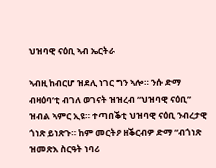ህዝባዊ ናዕቢ ኣብ ኤርትራ

ኣብዚ ከብርሆ ዝደሊ ነገር ግን ኣሎ። ንሱ ድማ ብዛዕባ’ቲ ብገለ ወገናት ዝዝረብ “ህዝባዊ ናዕቢ” ዝብል ኣምር ኢዩ። ተጣበቕቲ ህዝባዊ ናዕቢ ንብረታዊ ጎነጽ ይነጽጉ። ከም መርትዖ ዘቕርብዎ ድማ “ብጎነጽ ዝመጽእ ስርዓት ነባሪ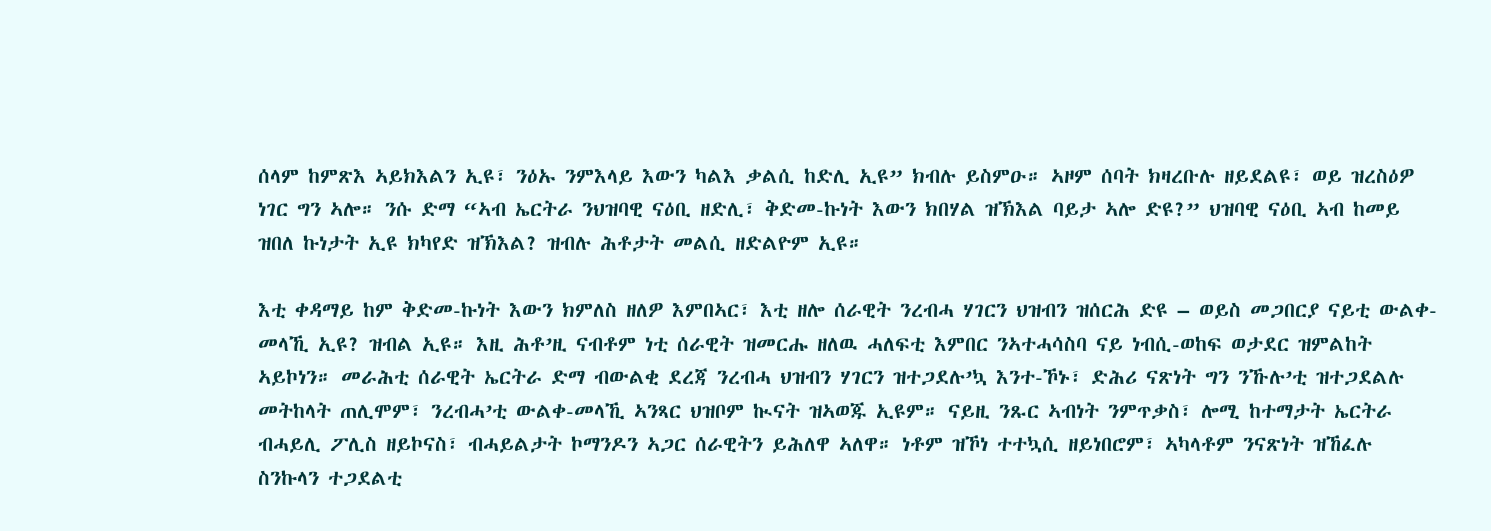ሰላም ከምጽእ ኣይክእልን ኢዩ፣ ንዕኡ ንምእላይ እውን ካልእ ቃልሲ ከድሊ ኢዩ” ክብሉ ይስምዑ። ኣዞም ሰባት ክዛረቡሉ ዘይደልዩ፣ ወይ ዝረስዕዎ ነገር ግን ኣሎ። ንሱ ድማ “ኣብ ኤርትራ ንህዝባዊ ናዕቢ ዘድሊ፣ ቅድመ-ኩነት እውን ክበሃል ዝኽእል ባይታ ኣሎ ድዩ?” ህዝባዊ ናዕቢ ኣብ ከመይ ዝበለ ኩነታት ኢዩ ክካየድ ዝኽእል? ዝብሉ ሕቶታት መልሲ ዘድልዮም ኢዩ።

እቲ ቀዳማይ ከም ቅድመ-ኩነት እውን ክምለስ ዘለዎ እምበኣር፣ እቲ ዘሎ ሰራዊት ንረብሓ ሃገርን ህዝብን ዝሰርሕ ድዩ – ወይስ መጋበርያ ናይቲ ውልቀ-መላኺ ኢዩ? ዝብል ኢዩ። እዚ ሕቶ’ዚ ናብቶም ነቲ ሰራዊት ዝመርሑ ዘለዉ ሓለፍቲ እምበር ንኣተሓሳስባ ናይ ነብሲ-ወከፍ ወታደር ዝምልከት ኣይኮነን። መራሕቲ ሰራዊት ኤርትራ ድማ ብውልቂ ደረጃ ንረብሓ ህዝብን ሃገርን ዝተጋደሉ’ኳ እንተ-ኾኑ፣ ድሕሪ ናጽነት ግን ንኹሉ’ቲ ዝተጋደልሉ መትከላት ጠሊሞም፣ ንረብሓ’ቲ ውልቀ-መላኺ ኣንጻር ህዝቦም ኲናት ዝኣወጁ ኢዩም። ናይዚ ንጹር ኣብነት ንምጥቃስ፣ ሎሚ ከተማታት ኤርትራ ብሓይሊ ፖሊስ ዘይኮናስ፣ ብሓይልታት ኮማንዶን ኣጋር ሰራዊትን ይሕለዋ ኣለዋ። ነቶም ዝኾነ ተተኳሲ ዘይነበሮም፣ ኣካላቶም ንናጽነት ዝኸፈሉ ስንኩላን ተጋደልቲ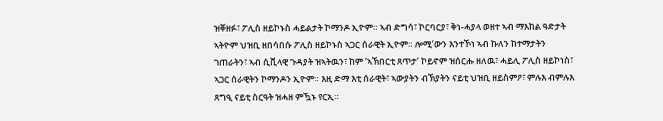ዝቐዘፉ፣ ፖሊስ ዘይኮኑስ ሓይልታት ኮማንዶ ኢዮም። ኣብ ድግሳ፣ ኮርባርያ፣ ቅነ-ሓያላ ወዘተ ኣብ ማእከል ዓድታት ኣትዮም ህዝቢ ዘበሳበሱ ፖሊስ ዘይኮኑስ ኣጋር ሰራዊት ኢዮም። ሎሚ’ውን እንተኾነ ኣብ ኩለን ከተማታትን ገጠራትን፣ ኣብ ሲቪላዊ ጉዳያት ዝኣትዉን፣ ከም ‘ኣኽበርቲ ጸጥታ’ ኮይኖም ዝሰርሑ ዘለዉ፣ ሓይሊ ፖሊስ ዘይኮነስ፣ ኣጋር ሰራዊትን ኮማንዶን ኢዮም። እዚ ድማ እቲ ሰራዊት፣ ኣውያትን ብኽያትን ናይቲ ህዝቢ ዘይስምዖ፣ ምሉእ ብምሉእ ጸግዒ ናይቲ ስርዓት ዝሓዘ ምዃኑ የርኢ።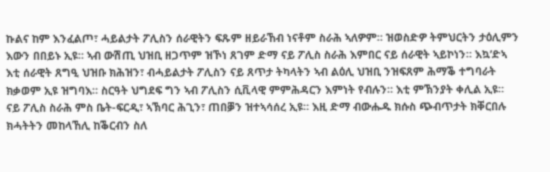ኩልና ከም እንፈልጦ፣ ሓይልታት ፖሊስን ሰራዊትን ፍጹም ዘይራኸብ ነናቶም ስራሕ ኣለዎም። ዝወስድዎ ትምህርትን ታዕሊምን እውን በበይኑ ኢዩ። ኣብ ውሽጢ ህዝቢ ዘጋጥም ዝኾነ ጸገም ድማ ናይ ፖሊስ ስራሕ እምበር ናይ ሰራዊት ኣይኮነን። እኳ’ድኣ እቲ ሰራዊት ጸግዒ ህዝቡ ክሕዝን፣ ብሓይልታት ፖሊስን ናይ ጸጥታ ትካላትን ኣብ ልዕሊ ህዝቢ ንዝፍጸም ሕማቕ ተግባራት ክቃወም ኢዩ ዝግባእ። ስርዓት ህግደፍ ግን ኣብ ፖሊስን ሲቪላዊ ምምሕዳርን እምነት የብሉን። እቲ ምኽንያት ቀሊል ኢዩ። ናይ ፖሊስ ስራሕ ምስ ቤት-ፍርዲ፣ ኣኽባር ሕጊን፣ ጠበቓን ዝተኣሳሰረ ኢዩ። እዚ ድማ ብውሑዱ ክሱስ ጭብጥታት ክቐርበሉ ክሓትትን መከላኸሊ ከቕርብን ስለ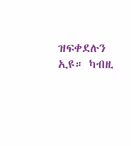ዝፍቀደሉን ኢዩ። ካብዚ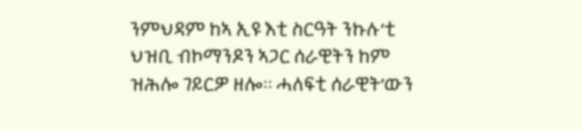ንምህዳም ከኣ ኢዩ እቲ ስርዓት ንኩሉ’ቲ ህዝቢ ብኮማንዶን ኣጋር ሰራዊትን ከም ዝሕሎ ገይርዎ ዘሎ። ሓለፍቲ ሰራዊት’ውን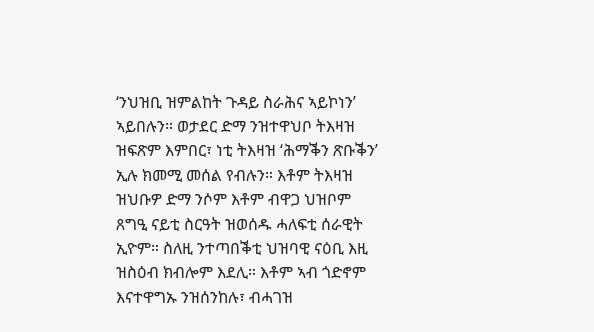‘ንህዝቢ ዝምልከት ጉዳይ ስራሕና ኣይኮነን’ ኣይበሉን። ወታደር ድማ ንዝተዋህቦ ትእዛዝ ዝፍጽም እምበር፣ ነቲ ትእዛዝ ‘ሕማቕን ጽቡቕን’ ኢሉ ክመሚ መሰል የብሉን። እቶም ትእዛዝ ዝህቡዎ ድማ ንሶም እቶም ብዋጋ ህዝቦም ጸግዒ ናይቲ ስርዓት ዝወሰዱ ሓለፍቲ ሰራዊት  ኢዮም። ስለዚ ንተጣበቕቲ ህዝባዊ ናዕቢ እዚ ዝስዕብ ክብሎም እደሊ። እቶም ኣብ ጎድኖም እናተዋግኡ ንዝሰንከሉ፣ ብሓገዝ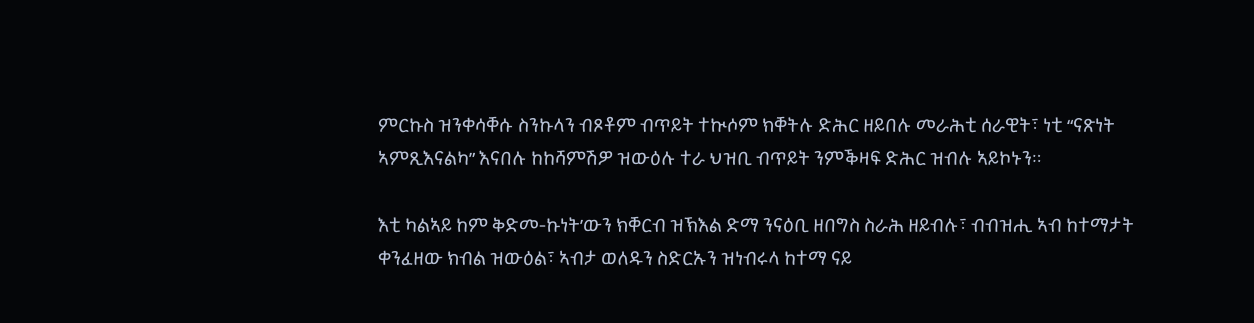ምርኩስ ዝንቀሳቐሱ ስንኩላን ብጾቶም ብጥይት ተኲሶም ክቐትሉ ድሕር ዘይበሉ መራሕቲ ሰራዊት፣ ነቲ “ናጽነት ኣምጺእናልካ” እናበሉ ከከሻምሽዎ ዝውዕሉ ተራ ህዝቢ ብጥይት ንምቕዛፍ ድሕር ዝብሉ ኣይኮኑን።

እቲ ካልኣይ ከም ቅድመ-ኩነት’ውን ክቐርብ ዝኽእል ድማ ንናዕቢ ዘበግስ ስራሕ ዘይብሉ፣ ብብዝሒ ኣብ ከተማታት ቀንፈዘው ክብል ዝውዕል፣ ኣብታ ወለዱን ስድርኡን ዝነብሩላ ከተማ ናይ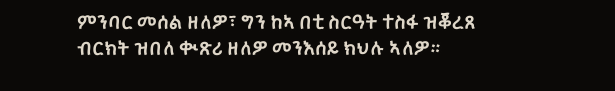ምንባር መሰል ዘለዎ፣ ግን ከኣ በቲ ስርዓት ተስፋ ዝቖረጸ ብርክት ዝበለ ቊጽሪ ዘለዎ መንእሰይ ክህሉ ኣለዎ።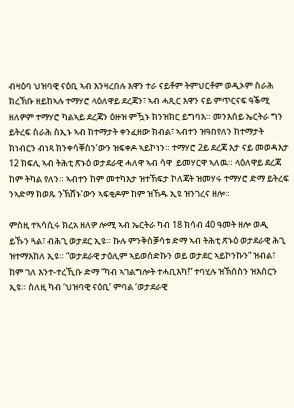ብዛዕባ ህዝባዊ ናዕቢ ኣብ እንዛረበሉ እዋን ተራ ናይቶም ትምህርቶም ወዲኦም ስራሕ ክረኽቡ ዘይከኣሉ ተማሃሮ ላዕለዋይ ደረጃን፣ ኣብ ሓጺር እዋን ናይ ምጥርናፍ ዓቕሚ ዘለዎም ተማሃሮ ካልኣይ ደረጃን ዕዙዝ ምዃኑ ክንዝክር ይግባእ። መንእሰይ ኤርትራ ግን ይትረፍ ስራሕ ስኢኑ ኣብ ከተማታት ቀንፈዘው ክብል፣ ኣብተን ዝዓበየለን ከተማታት ክነብርን ብነጻ ክንቀሳቐስን’ውን ዝፍቀዶ ኣይኮነን። ተማሃሮ 2ይ ደረጃ እታ ናይ መወዳእታ 12 ክፍሊ ኣብ ትሕቲ ጽኑዕ ወታደራዊ ሓለዋ ኣብ ሳዋ  ይመሃርዋ ኣለዉ። ላዕለዋይ ደረጃ ከም ትካል የለን። ኣብተን ከም መተካእታ ዝተኸፍታ ኮለጃት ዝመሃሩ ተማሃሮ ድማ ይትረፍ ንኣድማ ክወጹ ንኽሸኑ’ውን ኣፍቂዶም ከም ዝኸዱ ኢዩ ዝንገረና ዘሎ።

ምስዚ ተኣሳሲሩ ክረአ ዘለዎ ሎሚ ኣብ ኤርትራ ካብ 18 ክሳብ 40 ዓመት ዘሎ ወዲ ይኹን ጓል፣ ብሕጊ ወታደር ኢዩ። ኩሉ ምንቅስቓሳቱ ድማ ኣብ ትሕቲ ጽኑዕ ወታደራዊ ሕጊ ዝተማእከለ ኢዩ። “ወታደራዊ ታዕሊም ኣይወሰድኩን ወይ ወታደር ኣይኮንኩን” ዝብል፣ ከም ገለ እንተ-ተረኺቡ ድማ “ካብ ኣገልግሎት ተሓቢእካ!” ተባሂሉ ዝኽሰስን ዝእሰርን ኢዩ። ስለዚ ካብ ‘ህዝባዊ ናዕቢ’ ምባል ‘ወታደራዊ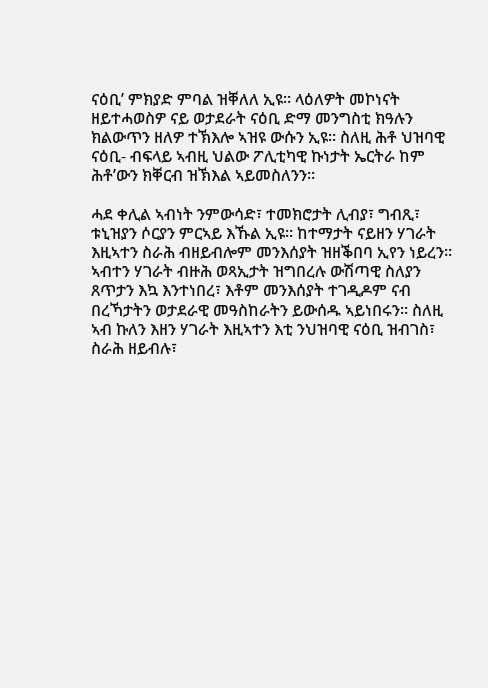ናዕቢ’ ምክያድ ምባል ዝቐለለ ኢዩ። ላዕለዎት መኮነናት ዘይተሓወስዎ ናይ ወታደራት ናዕቢ ድማ መንግስቲ ክዓሉን ክልውጥን ዘለዎ ተኽእሎ ኣዝዩ ውሱን ኢዩ። ስለዚ ሕቶ ህዝባዊ ናዕቢ- ብፍላይ ኣብዚ ህልው ፖሊቲካዊ ኩነታት ኤርትራ ከም ሕቶ’ውን ክቐርብ ዝኽእል ኣይመስለንን።

ሓደ ቀሊል ኣብነት ንምውሳድ፣ ተመክሮታት ሊብያ፣ ግብጺ፣ ቱኒዝያን ሶርያን ምርኣይ እኹል ኢዩ። ከተማታት ናይዘን ሃገራት እዚኣተን ስራሕ ብዘይብሎም መንእሰያት ዝዘቕበባ ኢየን ነይረን። ኣብተን ሃገራት ብዙሕ ወጻኢታት ዝግበረሉ ውሽጣዊ ስለያን ጸጥታን እኳ እንተነበረ፣ እቶም መንእሰያት ተገዲዶም ናብ በረኻታትን ወታደራዊ መዓስከራትን ይውሰዱ ኣይነበሩን። ስለዚ ኣብ ኩለን እዘን ሃገራት እዚኣተን እቲ ንህዝባዊ ናዕቢ ዝብገስ፣ ስራሕ ዘይብሉ፣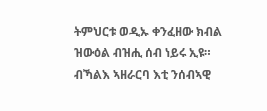ትምህርቱ ወዲኡ ቀንፈዘው ክብል ዝውዕል ብዝሒ ሰብ ነይሩ ኢዩ። ብኻልእ ኣዘራርባ እቲ ንሰብኣዊ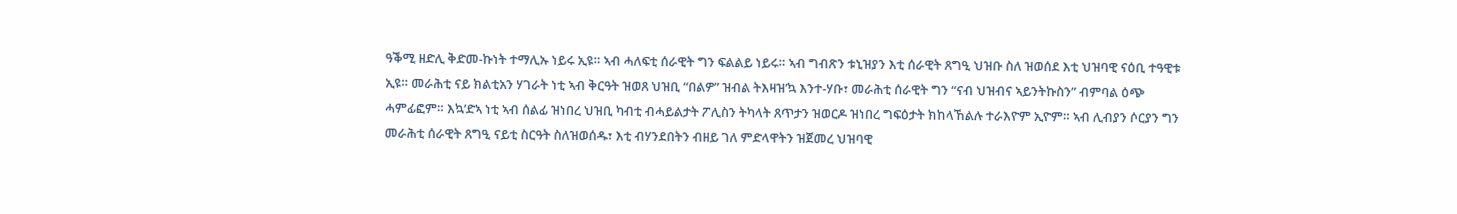ዓቕሚ ዘድሊ ቅድመ-ኩነት ተማሊኡ ነይሩ ኢዩ። ኣብ ሓለፍቲ ሰራዊት ግን ፍልልይ ነይሩ። ኣብ ግብጽን ቱኒዝያን እቲ ሰራዊት ጸግዒ ህዝቡ ስለ ዝወሰደ እቲ ህዝባዊ ናዕቢ ተዓዊቱ ኢዩ። መራሕቲ ናይ ክልቲአን ሃገራት ነቲ ኣብ ቅርዓት ዝወጸ ህዝቢ “በልዎ” ዝብል ትእዛዝ’ኳ እንተ-ሃቡ፣ መራሕቲ ሰራዊት ግን “ናብ ህዝብና ኣይንትኩስን” ብምባል ዕጭ ሓምፊፎም። እኳ’ድኣ ነቲ ኣብ ሰልፊ ዝነበረ ህዝቢ ካብቲ ብሓይልታት ፖሊስን ትካላት ጸጥታን ዝወርዶ ዝነበረ ግፍዕታት ክከላኸልሉ ተራእዮም ኢዮም። ኣብ ሊብያን ሶርያን ግን መራሕቲ ሰራዊት ጸግዒ ናይቲ ስርዓት ስለዝወሰዱ፣ እቲ ብሃንደበትን ብዘይ ገለ ምድላዋትን ዝጀመረ ህዝባዊ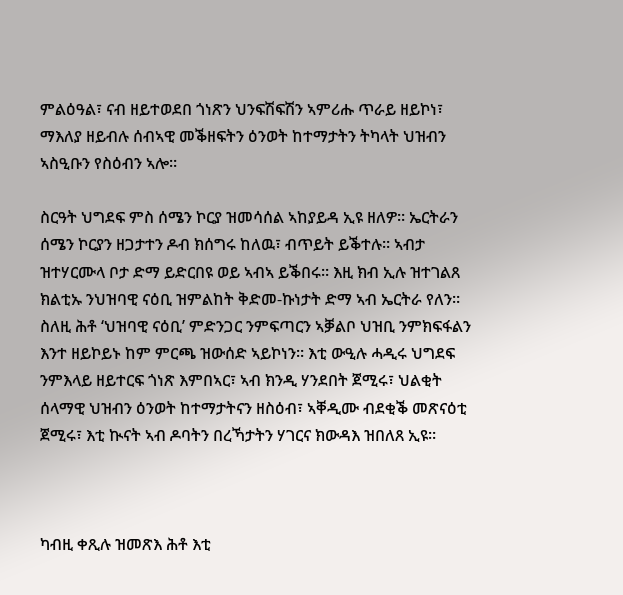ምልዕዓል፣ ናብ ዘይተወደበ ጎነጽን ህንፍሽፍሽን ኣምሪሑ ጥራይ ዘይኮነ፣ ማእለያ ዘይብሉ ሰብኣዊ መቕዘፍትን ዕንወት ከተማታትን ትካላት ህዝብን ኣስዒቡን የስዕብን ኣሎ።

ስርዓት ህግደፍ ምስ ሰሜን ኮርያ ዝመሳሰል ኣከያይዳ ኢዩ ዘለዎ። ኤርትራን ሰሜን ኮርያን ዘጋታተን ዶብ ክሰግሩ ከለዉ፣ ብጥይት ይቕተሉ። ኣብታ ዝተሃርሙላ ቦታ ድማ ይድርበዩ ወይ ኣብኣ ይቕበሩ። እዚ ክብ ኢሉ ዝተገልጸ ክልቲኡ ንህዝባዊ ናዕቢ ዝምልከት ቅድመ-ኩነታት ድማ ኣብ ኤርትራ የለን። ስለዚ ሕቶ ‘ህዝባዊ ናዕቢ’ ምድንጋር ንምፍጣርን ኣቓልቦ ህዝቢ ንምክፍፋልን እንተ ዘይኮይኑ ከም ምርጫ ዝውሰድ ኣይኮነን። እቲ ውዒሉ ሓዲሩ ህግደፍ ንምእላይ ዘይተርፍ ጎነጽ እምበኣር፣ ኣብ ክንዲ ሃንደበት ጀሚሩ፣ ህልቂት ሰላማዊ ህዝብን ዕንወት ከተማታትናን ዘስዕብ፣ ኣቐዲሙ ብደቂቕ መጽናዕቲ ጀሚሩ፣ እቲ ኲናት ኣብ ዶባትን በረኻታትን ሃገርና ክውዳእ ዝበለጸ ኢዩ።



ካብዚ ቀጺሉ ዝመጽእ ሕቶ እቲ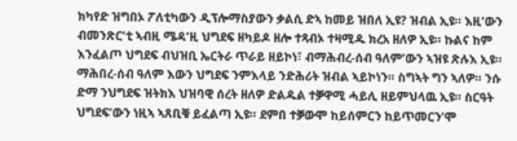ክካየድ ዝግበኦ ፖለቲካውን ዲፕሎማስያውን ቃልሲ ድኣ ከመይ ዝበለ ኢዩ? ዝብል ኢዩ። እዚ’ውን ብመንጽር’ቲ ኣብዚ ሜዳ’ዚ ህግደፍ ዘካይዶ ዘሎ ተጻብኦ ተዛሚዱ ክረአ ዘለዎ ኢዩ። ኩልና ከም እንፈልጦ ህግደፍ ብህዝቢ ኤርትራ ጥራይ ዘይኮነ፣ ብማሕብረ-ሰብ ዓለም’ውን ኣዝዩ ጽሉእ ኢዩ። ማሕበረ-ሰብ ዓለም እውን ህግደፍ ንምእላይ ንድሕሪት ዝብል ኣይኮነን። ስግኣት ግን ኣለዎ። ንሱ ድማ ንህግደፍ ዝትክእ ህዝባዊ ሰረት ዘለዎ ድልዱል ተቓዋሚ ሓይሊ ዘይምህላዉ ኢዩ። ስርዓት ህግደፍ’ውን ነዚኣ ኣጸቢቑ ይፈልጣ ኢዩ። ደምበ ተቓውሞ ከይሰምርን ከይጥመርን’ሞ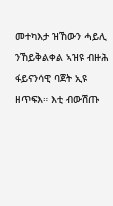መተካእታ ዝኸውን ሓይሊ ንኸይቅልቀል ኣዝዩ ብዙሕ ፋይናንሳዊ ባጀት ኢዩ ዘጥፍእ። እቲ ብውሽጡ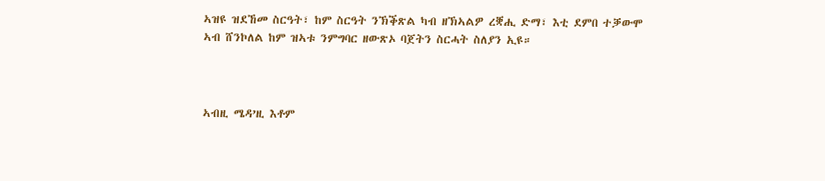ኣዝዩ ዝደኸመ ስርዓት፣ ከም ስርዓት ንኽቕጽል ካብ ዘኽኣልዎ ረቛሒ ድማ፣ እቲ ደምበ ተቓውሞ ኣብ ሸንኮለል ከም ዝኣቱ ንምግባር ዘውጽኦ ባጀትን ስርሓት ስለያን ኢዩ።



ኣብዚ ሜዳ’ዚ እቶም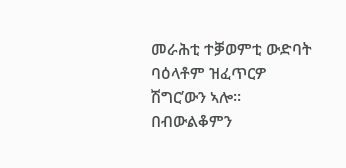መራሕቲ ተቓወምቲ ውድባት ባዕላቶም ዝፈጥርዎ ሽግር’ውን ኣሎ። በብውልቆምን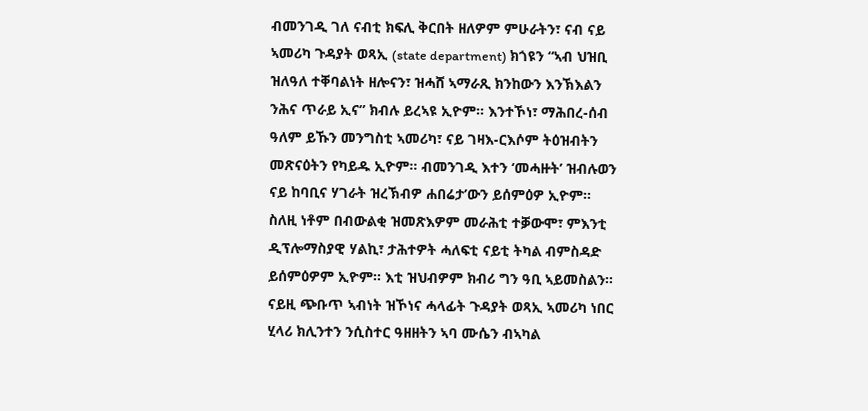ብመንገዲ ገለ ናብቲ ክፍሊ ቅርበት ዘለዎም ምሁራትን፣ ናብ ናይ ኣመሪካ ጉዳያት ወጻኢ (state department) ክጎዩን “ኣብ ህዝቢ ዝለዓለ ተቐባልነት ዘሎናን፣ ዝሓሸ ኣማራጺ ክንከውን እንኽእልን ንሕና ጥራይ ኢና” ክብሉ ይረኣዩ ኢዮም። እንተኾነ፣ ማሕበረ-ሰብ ዓለም ይኹን መንግስቲ ኣመሪካ፣ ናይ ገዛእ-ርእሶም ትዕዝብትን መጽናዕትን የካይዱ ኢዮም። ብመንገዲ እተን ‘መሓዙት’ ዝብሉወን ናይ ከባቢና ሃገራት ዝረኽብዎ ሐበሬታ’ውን ይሰምዕዎ ኢዮም። ስለዚ ነቶም በብውልቂ ዝመጽእዎም መራሕቲ ተቓውሞ፣ ምእንቲ ዲፕሎማስያዊ ሃልኪ፣ ታሕተዎት ሓለፍቲ ናይቲ ትካል ብምስዳድ ይሰምዕዎም ኢዮም። እቲ ዝህብዎም ክብሪ ግን ዓቢ ኣይመስልን። ናይዚ ጭቡጥ ኣብነት ዝኾነና ሓላፊት ጉዳያት ወጻኢ ኣመሪካ ነበር ሂላሪ ክሊንተን ንሲስተር ዓዘዘትን ኣባ ሙሴን ብኣካል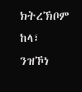ክትረኽቦም ከላ፣ ንዝኾነ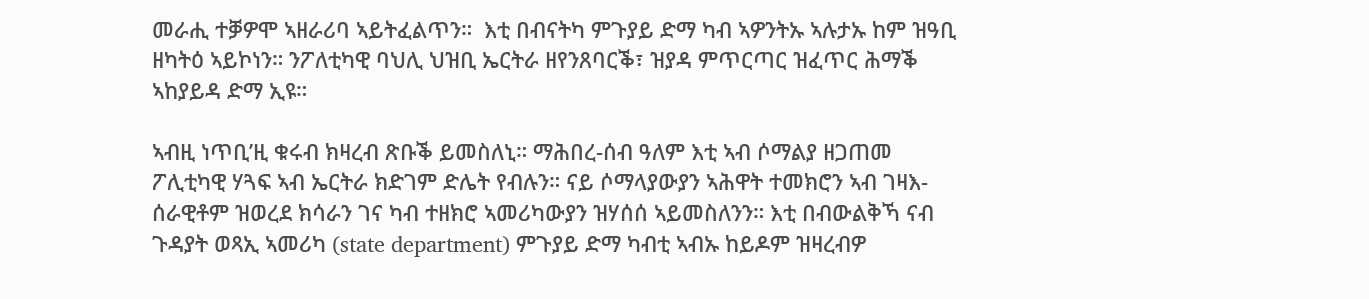መራሒ ተቓዎሞ ኣዘራሪባ ኣይትፈልጥን።  እቲ በብናትካ ምጉያይ ድማ ካብ ኣዎንትኡ ኣሉታኡ ከም ዝዓቢ ዘካትዕ ኣይኮነን። ንፖለቲካዊ ባህሊ ህዝቢ ኤርትራ ዘየንጸባርቕ፣ ዝያዳ ምጥርጣር ዝፈጥር ሕማቕ ኣከያይዳ ድማ ኢዩ።

ኣብዚ ነጥቢ’ዚ ቁሩብ ክዛረብ ጽቡቕ ይመስለኒ። ማሕበረ-ሰብ ዓለም እቲ ኣብ ሶማልያ ዘጋጠመ ፖሊቲካዊ ሃጓፍ ኣብ ኤርትራ ክድገም ድሌት የብሉን። ናይ ሶማላያውያን ኣሕዋት ተመክሮን ኣብ ገዛእ- ሰራዊቶም ዝወረደ ክሳራን ገና ካብ ተዘክሮ ኣመሪካውያን ዝሃሰሰ ኣይመስለንን። እቲ በብውልቅኻ ናብ ጉዳያት ወጻኢ ኣመሪካ (state department) ምጉያይ ድማ ካብቲ ኣብኡ ከይዶም ዝዛረብዎ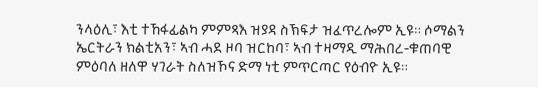ንላዕሊ፣ እቲ ተኸፋፊልካ ምምጻእ ዝያዳ ስኽፍታ ዝፈጥረሎም ኢዩ። ሶማልን ኤርትራን ክልቲአን፣ ኣብ ሓደ ዞባ ዝርከባ፣ ኣብ ተዛማዲ ማሕበረ-ቁጠባዊ ምዕባለ ዘለዋ ሃገራት ስለዝኾና ድማ ነቲ ምጥርጣር የዕብዮ ኢዩ።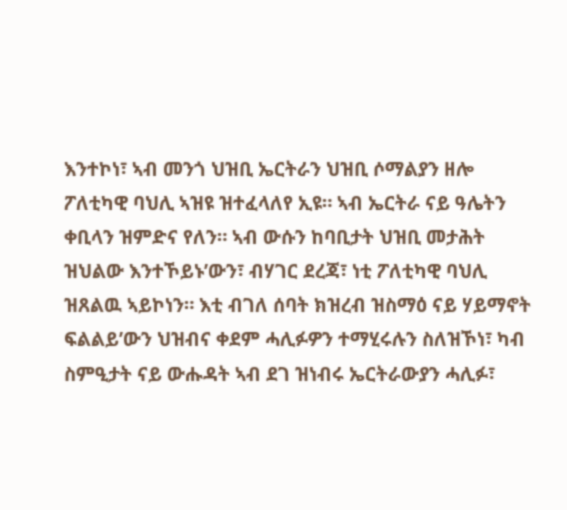እንተኮነ፣ ኣብ መንጎ ህዝቢ ኤርትራን ህዝቢ ሶማልያን ዘሎ ፖለቲካዊ ባህሊ ኣዝዩ ዝተፈላለየ ኢዩ። ኣብ ኤርትራ ናይ ዓሌትን ቀቢላን ዝምድና የለን። ኣብ ውሱን ከባቢታት ህዝቢ መታሕት ዝህልው እንተኾይኑ’ውን፣ ብሃገር ደረጃ፣ ነቲ ፖለቲካዊ ባህሊ ዝጸልዉ ኣይኮነን። እቲ ብገለ ሰባት ክዝረብ ዝስማዕ ናይ ሃይማኖት ፍልልይ’ውን ህዝብና ቀደም ሓሊፉዎን ተማሂሩሉን ስለዝኾነ፣ ካብ ስምዒታት ናይ ውሑዳት ኣብ ደገ ዝነብሩ ኤርትራውያን ሓሊፉ፣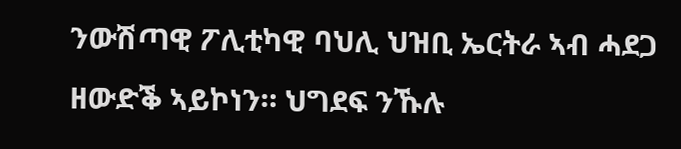ንውሽጣዊ ፖሊቲካዊ ባህሊ ህዝቢ ኤርትራ ኣብ ሓደጋ ዘውድቕ ኣይኮነን። ህግደፍ ንኹሉ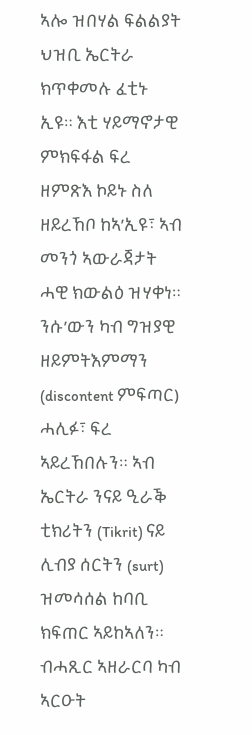ኣሎ ዝበሃል ፍልልያት ህዝቢ ኤርትራ ክጥቀመሉ ፈቲኑ ኢዩ። እቲ ሃይማኖታዊ ምክፍፋል ፍረ ዘምጽእ ኮይኑ ስለ ዘይረኸቦ ከኣ’ኢዩ፣ ኣብ መንጎ ኣውራጃታት ሓዊ ክውልዕ ዝሃቀነ። ንሱ’ውን ካብ ግዝያዊ ዘይምትእምማን (discontent ምፍጣር) ሓሊፉ፣ ፍረ ኣይረኸበሉን። ኣብ ኤርትራ ንናይ ዒራቕ ቲክሪትን (Tikrit) ናይ ሊብያ ሰርትን (surt) ዝመሳሰል ከባቢ ክፍጠር ኣይከኣለን። ብሓጺር ኣዘራርባ ካብ ኣርዑት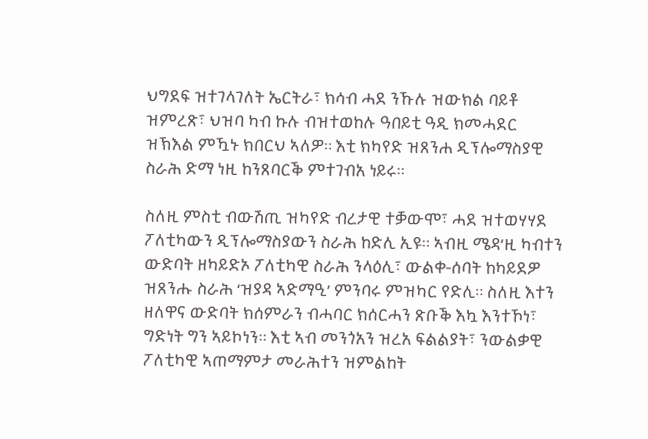ህግደፍ ዝተገላገለት ኤርትራ፣ ክሳብ ሓደ ንኹሉ ዝውክል ባይቶ ዝምረጽ፣ ህዝባ ካብ ኩሉ ብዝተወከሉ ዓበይቲ ዓዲ ክመሓደር ዝኽእል ምዃኑ ክበርህ ኣለዎ። እቲ ክካየድ ዝጸንሐ ዲፕሎማስያዊ ስራሕ ድማ ነዚ ከንጸባርቕ ምተገብአ ነይሩ።

ስለዚ ምስቲ ብውሽጢ ዝካየድ ብረታዊ ተቓውሞ፣ ሓደ ዝተወሃሃደ ፖለቲካውን ዲፕሎማስያውን ስራሕ ከድሊ ኢዩ። ኣብዚ ሜዳ’ዚ ካብተን ውድባት ዘካይድኦ ፖለቲካዊ ስራሕ ንላዕሊ፣ ውልቀ-ሰባት ከካይደዎ ዝጸንሑ ስራሕ ‘ዝያዳ ኣድማዒ’ ምንባሩ ምዝካር የድሊ። ስለዚ እተን ዘለዋና ውድባት ክሰምራን ብሓባር ክሰርሓን ጽቡቕ እኳ እንተኾነ፣ ግድነት ግን ኣይኮነን። እቲ ኣብ መንጎአን ዝረአ ፍልልያት፣ ንውልቃዊ ፖለቲካዊ ኣጠማምታ መራሕተን ዝምልከት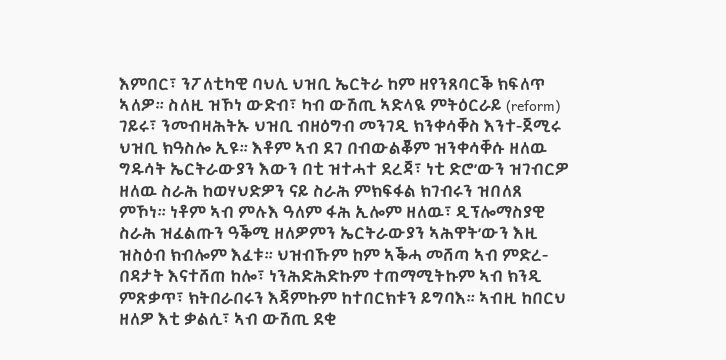እምበር፣ ንፖለቲካዊ ባህሊ ህዝቢ ኤርትራ ከም ዘየንጸባርቕ ክፍለጥ ኣለዎ። ስለዚ ዝኾነ ውድብ፣ ካብ ውሽጢ ኣድላዪ ምትዕርራይ (reform) ገይሩ፣ ንመብዛሕትኡ ህዝቢ ብዘዕግብ መንገዲ ክንቀሳቐስ እንተ-ጀሚሩ ህዝቢ ክዓስሎ ኢዩ። እቶም ኣብ ደገ በብውልቖም ዝንቀሳቐሱ ዘለዉ ግዱሳት ኤርትራውያን እውን በቲ ዝተሓተ ደረጃ፣ ነቲ ድሮ’ውን ዝገብርዎ ዘለዉ ስራሕ ከወሃህድዎን ናይ ስራሕ ምክፍፋል ክገብሩን ዝበለጸ ምኾነ። ነቶም ኣብ ምሉእ ዓለም ፋሕ ኢሎም ዘለዉ፣ ዲፕሎማስያዊ ስራሕ ዝፈልጡን ዓቕሚ ዘለዎምን ኤርትራውያን ኣሕዋት’ውን እዚ ዝስዕብ ክብሎም እፈቱ። ህዝብኹም ከም ኣቕሓ መሸጣ ኣብ ምድረ-በዳታት እናተሸጠ ከሎ፣ ነንሕድሕድኩም ተጠማሚትኩም ኣብ ክንዲ ምጽቃጥ፣ ክትበራበሩን እጃምኩም ከተበርክቱን ይግባእ። ኣብዚ ከበርህ ዘለዎ እቲ ቃልሲ፣ ኣብ ውሽጢ ደቂ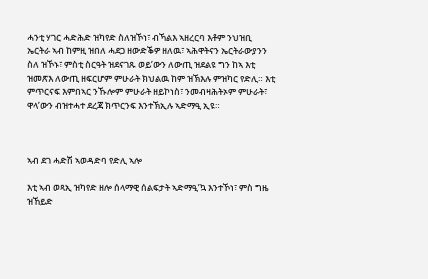ሓንቲ ሃገር ሓድሕድ ዝካየድ ስለዝኾነ፣ ብኻልእ ኣዘረርባ እቶም ንህዝቢ ኤርትራ ኣብ ከምዚ ዝበለ ሓደጋ ዘውድቕዎ ዘለዉ፣ ኣሕዋትናን ኤርትራውያንን ስለ ዝኾኑ፣ ምስቲ ስርዓት ዝደናገጹ ወይ’ውን ለውጢ ዝደልዩ ግን ከኣ እቲ ዝመጽእ ለውጢ ዘፍርሆም ምሁራት ክህልዉ ከም ዝኽእሉ ምዝካር የድሊ። እቲ ምጥርናፍ እምበኣር ንኹሎም ምሁራት ዘይኮነስ፣ ንመብዛሕትኦም ምሁራት፣ ዋላ’ውን ብዝተሓተ ደረጃ ክጥርንፍ እንተኽኢሉ ኣድማዒ ኢዩ።



ኣብ ደገ ሓድሽ ኣወዳድባ የድሊ ኣሎ

እቲ ኣብ ወጻኢ ዝካየድ ዘሎ ሰላማዊ ሰልፍታት ኣድማዒ’ኳ እንተኾነ፣ ምስ ግዜ ዝኸይድ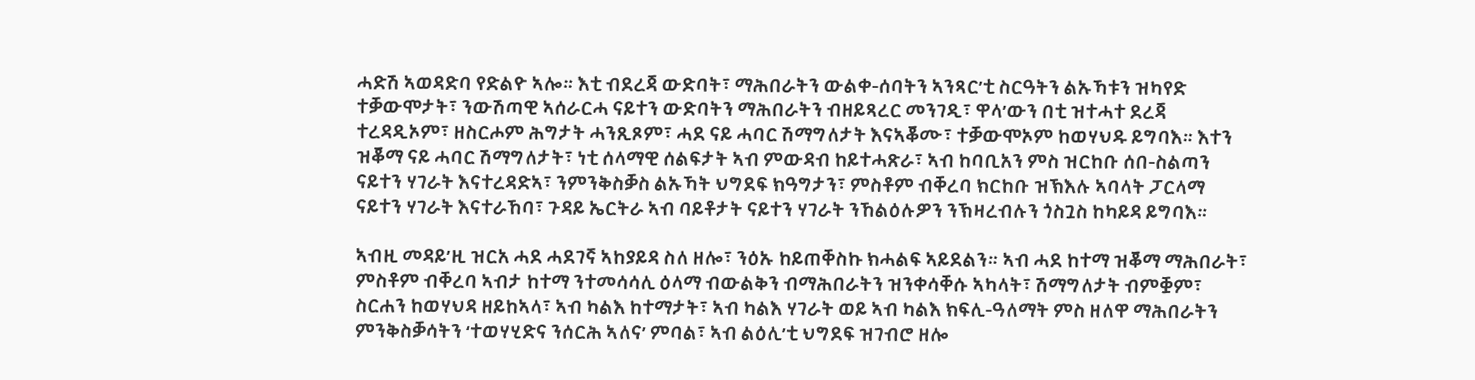ሓድሽ ኣወዳድባ የድልዮ ኣሎ። እቲ ብደረጃ ውድባት፣ ማሕበራትን ውልቀ-ሰባትን ኣንጻር’ቲ ስርዓትን ልኡኻቱን ዝካየድ ተቓውሞታት፣ ንውሽጣዊ ኣሰራርሓ ናይተን ውድባትን ማሕበራትን ብዘይጻረር መንገዲ፣ ዋላ’ውን በቲ ዝተሓተ ደረጃ ተረዳዲኦም፣ ዘስርሖም ሕግታት ሓንጺጾም፣ ሓደ ናይ ሓባር ሽማግለታት እናኣቖሙ፣ ተቓውሞኦም ከወሃህዱ ይግባእ። እተን ዝቖማ ናይ ሓባር ሽማግለታት፣ ነቲ ሰላማዊ ሰልፍታት ኣብ ምውዳብ ከይተሓጽራ፣ ኣብ ከባቢአን ምስ ዝርከቡ ሰበ-ስልጣን ናይተን ሃገራት እናተረዳድኣ፣ ንምንቅስቓስ ልኡኻት ህግደፍ ክዓግታን፣ ምስቶም ብቐረባ ክርከቡ ዝኽእሉ ኣባላት ፓርላማ ናይተን ሃገራት እናተራኸባ፣ ጉዳይ ኤርትራ ኣብ ባይቶታት ናይተን ሃገራት ንኸልዕሉዎን ንኽዛረብሉን ጎስጓስ ከካይዳ ይግባእ።

ኣብዚ መዳይ’ዚ ዝርአ ሓደ ሓደገኛ ኣከያይዳ ስለ ዘሎ፣ ንዕኡ ከይጠቐስኩ ክሓልፍ ኣይደልን። ኣብ ሓደ ከተማ ዝቖማ ማሕበራት፣ ምስቶም ብቐረባ ኣብታ ከተማ ንተመሳሳሊ ዕላማ ብውልቅን ብማሕበራትን ዝንቀሳቐሱ ኣካላት፣ ሽማግለታት ብምቛም፣ ስርሐን ከወሃህዳ ዘይከኣላ፣ ኣብ ካልእ ከተማታት፣ ኣብ ካልእ ሃገራት ወይ ኣብ ካልእ ክፍሊ-ዓለማት ምስ ዘለዋ ማሕበራትን ምንቅስቓሳትን ‘ተወሃሂድና ንሰርሕ ኣለና’ ምባል፣ ኣብ ልዕሊ’ቲ ህግደፍ ዝገብሮ ዘሎ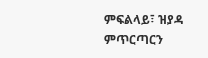ምፍልላይ፣ ዝያዳ ምጥርጣርን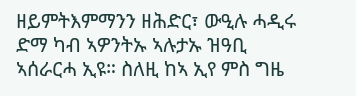ዘይምትእምማንን ዘሕድር፣ ውዒሉ ሓዲሩ ድማ ካብ ኣዎንትኡ ኣሉታኡ ዝዓቢ ኣሰራርሓ ኢዩ። ስለዚ ከኣ ኢየ ምስ ግዜ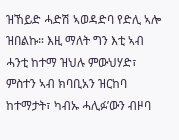ዝኸይድ ሓድሽ ኣወዳድባ የድሊ ኣሎ ዝበልኩ። እዚ ማለት ግን እቲ ኣብ ሓንቲ ከተማ ዝህሉ ምውህሃድ፣ ምስተን ኣብ ክባቢአን ዝርከባ ከተማታት፣ ካብኡ ሓሊፉ’ውን ብዞባ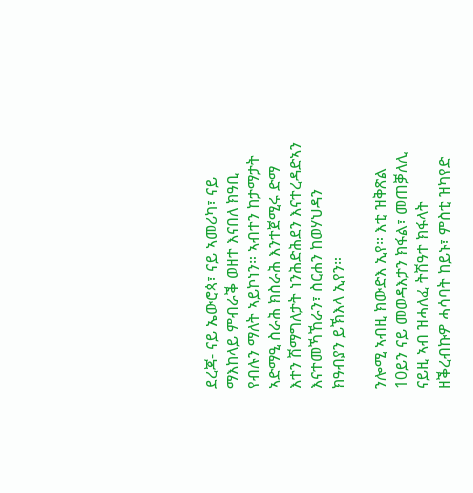ደረጃ- ናይ ኤውሮጳ፣ ናይ ኣመሪካ፣ ናይ ማእከላይ ምብራቕ ወዘተ እናበለ ክዓቢ የብሉን ማለት ኣይኮነን። ኣብተን ከታማታት ኣድማዒ ስራሕ ክስራሕ እንተጀሚሩ ድማ እተን ሽማግለታት ነንሕድሕደን እናተረዳድኣን እናተመኻኸራን፣ ስርሐን ከወሃህዳን ክዓብያን ይኽእላ ኢየን።

ንሎሚ ኣብዚ ክውድእ ኢየ። እቲ ዝቅጽል 10ይን ናይ መወዳእታን ክፋል፣ መጠቓለሊ ናይዚ ኣብ ዝሓለፈ ትሽዓተ ክፋላት ዘቕረብኩዎ ሓሳባት ከይኑ፣ ምስቲ ዝካየድ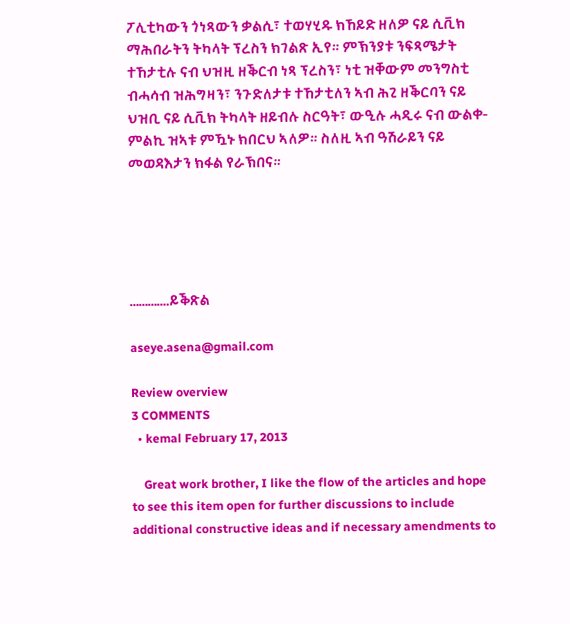ፖሊቲካውን ጎነጻውን ቃልሲ፣ ተወሃሂዱ ክኸይድ ዘለዎ ናይ ሲቪክ ማሕበራትን ትካላት ፕረስን ክገልጽ ኢየ። ምኽንያቱ ንፍጻሜታት ተኸታቲሉ ናብ ህዝዚ ዘቕርብ ነጻ ፕረስን፣ ነቲ ዝቐውም መንግስቲ ብሓሳብ ዝሕግዛን፣ ንጉድለታቱ ተኸታቲለን ኣብ ሕጊ ዘቕርባን ናይ ህዝቢ ናይ ሲቪክ ትካላት ዘይብሉ ስርዓት፣ ውዒሉ ሓዲሩ ናብ ውልቀ-ምልኪ ዝኣቱ ምዃኑ ክበርህ ኣለዎ። ስለዚ ኣብ ዓሽራይን ናይ መወዳእታን ክፋል የራኽበና።





………….ይቕጽል

aseye.asena@gmail.com

Review overview
3 COMMENTS
  • kemal February 17, 2013

    Great work brother, I like the flow of the articles and hope to see this item open for further discussions to include additional constructive ideas and if necessary amendments to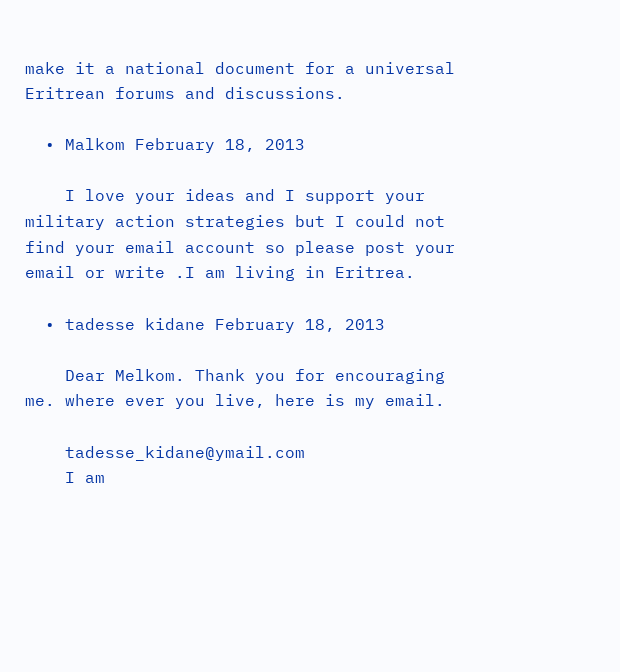make it a national document for a universal Eritrean forums and discussions.

  • Malkom February 18, 2013

    I love your ideas and I support your military action strategies but I could not find your email account so please post your email or write .I am living in Eritrea.

  • tadesse kidane February 18, 2013

    Dear Melkom. Thank you for encouraging me. where ever you live, here is my email.

    tadesse_kidane@ymail.com
    I am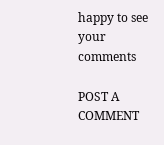happy to see your comments

POST A COMMENT